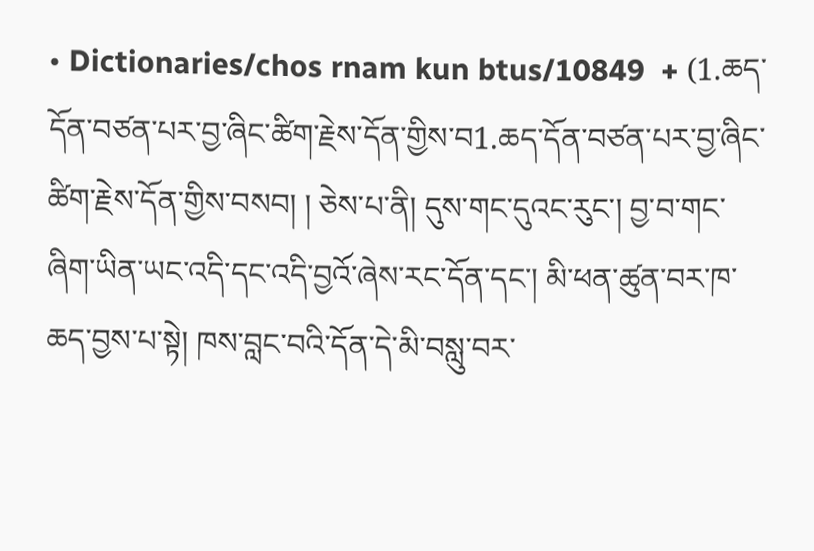• Dictionaries/chos rnam kun btus/10849  + (1.ཆད་དོན་བཙན་པར་བྱ་ཞིང་ཚིག་རྗེས་དོན་གྱིས་བ1.ཆད་དོན་བཙན་པར་བྱ་ཞིང་ཚིག་རྗེས་དོན་གྱིས་བསབ། ། ཅེས་པ་ནི། དུས་གང་དུའང་རུང་། བྱ་བ་གང་ཞིག་ཡིན་ཡང་འདི་དང་འདི་བྱའོ་ཞེས་རང་དོན་དང་། མི་ཕན་ཚུན་བར་ཁ་ཆད་བྱས་པ་སྟེ། ཁས་བླང་བའི་དོན་དེ་མི་བསླུ་བར་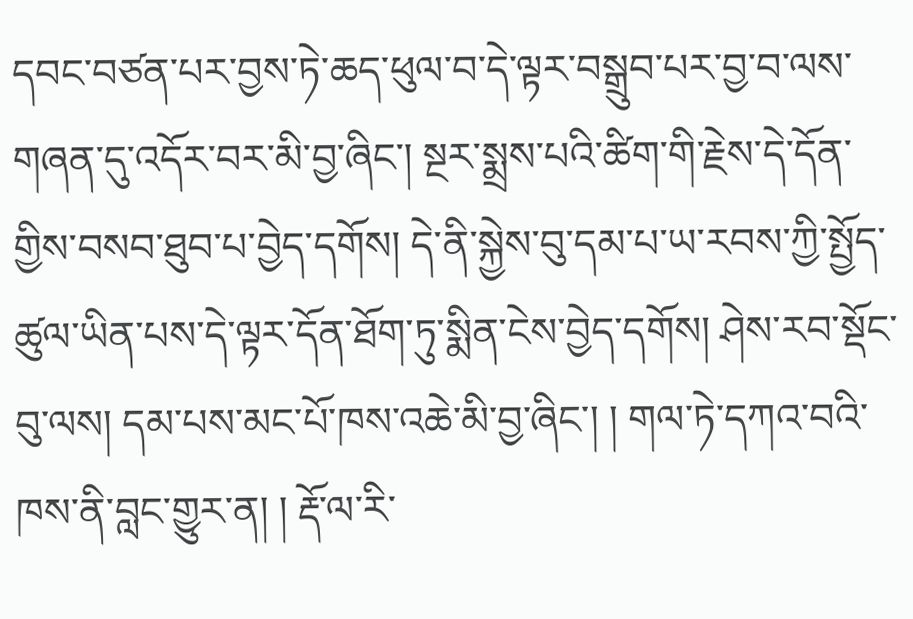དབང་བཙན་པར་བྱས་ཏེ་ཆད་ཕུལ་བ་དེ་ལྟར་བསྒྲུབ་པར་བྱ་བ་ལས་གཞན་དུ་འདོར་བར་མི་བྱ་ཞིང་། སྔར་སྨྲས་པའི་ཚིག་གི་རྗེས་དེ་དོན་གྱིས་བསབ་ཐུབ་པ་བྱེད་དགོས། དེ་ནི་སྐྱེས་བུ་དམ་པ་ཡ་རབས་ཀྱི་སྤྱོད་ཚུལ་ཡིན་པས་དེ་ལྟར་དོན་ཐོག་ཏུ་སྨིན་ངེས་བྱེད་དགོས། ཤེས་རབ་སྡོང་བུ་ལས། དམ་པས་མང་པོ་ཁས་འཆེ་མི་བྱ་ཞིང་། ། གལ་ཏེ་དཀའ་བའི་ཁས་ནི་བླང་གྱུར་ན། ། རྡོ་ལ་རི་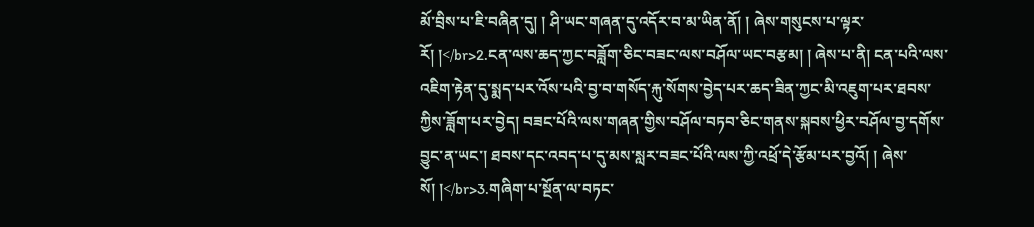མོ་བྲིས་པ་ཇི་བཞིན་དུ། ། ཤི་ཡང་གཞན་དུ་འདོར་བ་མ་ཡིན་ནོ། ། ཞེས་གསུངས་པ་ལྟར་རོ། །</br>2.ངན་ལས་ཆད་ཀྱང་བཟློག་ཅིང་བཟང་ལས་བཤོལ་ཡང་བརྩམ། ། ཞེས་པ་ནི། ངན་པའི་ལས་འཇིག་རྟེན་དུ་སྨད་པར་འོས་པའི་བྱ་བ་གསོད་རྐུ་སོགས་བྱེད་པར་ཆད་ཟིན་ཀྱང་མི་འཇུག་པར་ཐབས་ཀྱིས་ཟློག་པར་བྱེད། བཟང་པོའི་ལས་གཞན་གྱིས་བཤོལ་བཏབ་ཅིང་གནས་སྐབས་ཕྱིར་བཤོལ་བྱ་དགོས་བྱུང་ན་ཡང་། ཐབས་དང་འབད་པ་དུ་མས་སླར་བཟང་པོའི་ལས་ཀྱི་འཕྲོ་དེ་རྩོམ་པར་བྱའོ། ། ཞེས་སོ། །</br>3.གཞིག་པ་སྔོན་ལ་བཏང་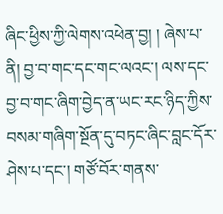ཞིང་ཕྱིས་ཀྱི་ལེགས་འཕེན་བྱ། ། ཞེས་པ་ནི། བྱ་བ་གང་དང་གང་ལའང་། ལས་དང་བྱ་བ་གང་ཞིག་བྱེད་ན་ཡང་རང་ཉིད་ཀྱིས་བསམ་གཞིག་སྔོན་དུ་བཏང་ཞིང་བླང་དོར་ཤེས་པ་དང་། གཙོ་བོར་གནས་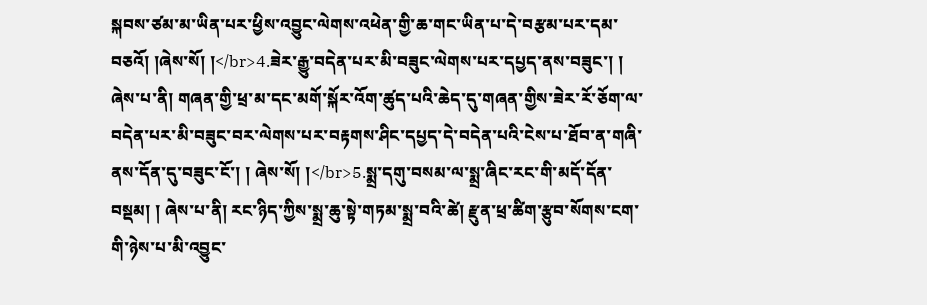སྐབས་ཙམ་མ་ཡིན་པར་ཕྱིས་འབྱུང་ལེགས་འཕེན་གྱི་ཆ་གང་ཡིན་པ་དེ་བརྩམ་པར་དམ་བཅའོ། །ཞེས་སོ། །</br>4.ཟེར་རྒྱུ་བདེན་པར་མི་བཟུང་ལེགས་པར་དཔྱད་ནས་བཟུང་། ། ཞེས་པ་ནི། གཞན་གྱི་ཕྲ་མ་དང་མགོ་སྐོར་འོག་ཚུད་པའི་ཆེད་དུ་གཞན་གྱིས་ཟེར་རོ་ཅོག་ལ་བདེན་པར་མི་བཟུང་བར་ལེགས་པར་བརྟགས་ཤིང་དཔྱད་དེ་བདེན་པའི་ངེས་པ་ཐོབ་ན་གཞི་ནས་དོན་དུ་བཟུང་ངོ་། ། ཞེས་སོ། །</br>5.སྨྲ་དགུ་བསམ་ལ་སྨྲ་ཞིང་རང་གི་མདོ་དོན་བསྡམ། ། ཞེས་པ་ནི། རང་ཉིད་ཀྱིས་སྨྲ་ཆུ་སྟེ་གཏམ་སྨྲ་བའི་ཚེ། རྫུན་ཕྲ་ཚིག་རྩུབ་སོགས་ངག་གི་ཉེས་པ་མི་འབྱུང་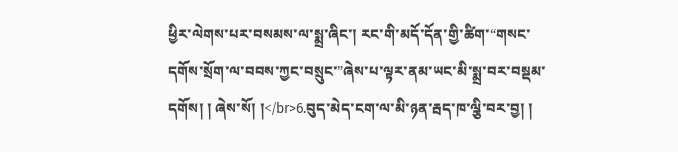ཕྱིར་ལེགས་པར་བསམས་ལ་སྨྲ་ཞིང་། རང་གི་མདོ་དོན་གྱི་ཚིག་“གསང་དགོས་སྲོག་ལ་བབས་ཀྱང་བསྲུང་”ཞེས་པ་ལྟར་ནམ་ཡང་མི་སྨྲ་བར་བསྡམ་དགོས། ། ཞེས་སོ། །</br>6.བུད་མེད་ངག་ལ་མི་ཉན་རྦད་ཁ་ལྕི་བར་བྱ། །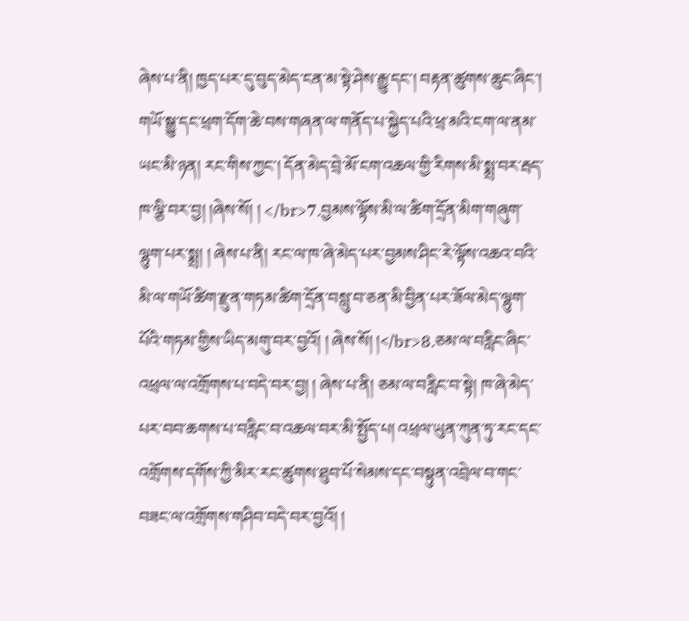ཞེས་པ་ནི། ཁྱད་པར་དུ་བུད་མེད་ངན་མ་སྟེ་ཤེས་རྒྱུ་དང་། བརྟན་ཚུགས་ཆུང་ཞིང་། གཡོ་སྒྱུ་དང་ཕྲག་དོག་ཆེ་བས་གཞན་ལ་གནོད་པ་སྐྱེད་པའི་ཕྲ་མའི་ངག་ལ་ནམ་ཡང་མི་ཉན། རང་གིས་ཀྱང་། དོན་མེད་བྲེ་མོ་ངག་འཆལ་གྱི་རིགས་མི་སྨྲ་བར་རྦད་ཁ་ལྕི་བར་བྱ། །ཞེས་སོ། ། </br>7.བྱམས་ལྟོས་མི་ལ་ཚིག་དྲོན་མིག་གཞུག་ལྷུག་པར་སྨྲ། ། ཞེས་པ་ནི། རང་ལ་ཁ་ཞེ་མེད་པར་བྱམས་ཤིང་རེ་ལྟོས་འཆའ་བའི་མི་ལ་གཡོ་ཚིག་རྫུན་གཏམ་ཚིག་དྲོན་བསླུ་བ་ཅན་མི་བྱིན་པར་ཟོལ་མེད་ལྷུག་པོའི་གཏམ་གྱིས་ཡིད་མགུ་བར་བྱའོ། ། ཞེས་སོ། །</br>8.ཅམ་ལ་བརླིང་ཞིང་འཕྲལ་ལ་འགྲོགས་པ་བདེ་བར་བྱ། ། ཞེས་པ་ནི། ཅམ་ལ་བརླིང་བ་སྟེ། ཁ་ཞེ་མེད་པར་བབ་ཆགས་པ་བརླིང་བ་འཆལ་བར་མི་སྤྱོད་པ། འཕྲལ་ཡུན་ཀུན་ཏུ་རང་དང་འགྲོགས་དགོས་ཀྱི་མིར་རང་ཚུགས་ཐུབ་པོ་སེམས་དང་བསྟུན་འབྲེལ་བ་གང་བཟང་ལ་འགྲོགས་གཤིབ་བདེ་བར་བྱའོ། །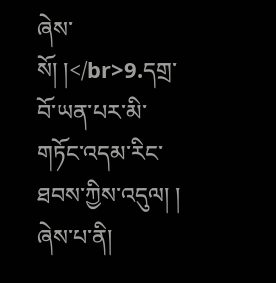ཞེས་སོ། །</br>9.དགྲ་བོ་ཡན་པར་མི་གཏོང་འདམ་རིང་ཐབས་ཀྱིས་འདུལ། ། ཞེས་པ་ནི།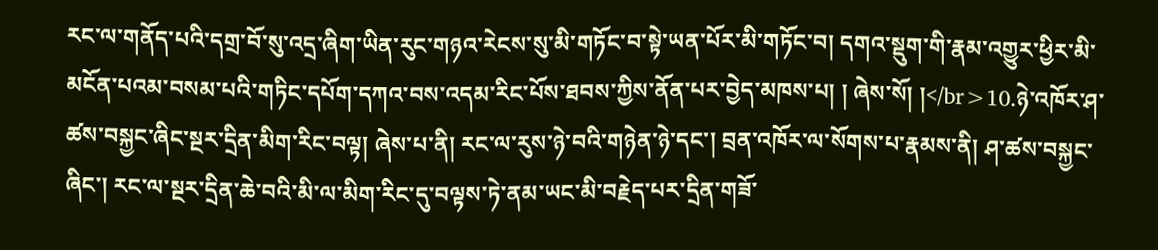རང་ལ་གནོད་པའི་དགྲ་བོ་སུ་འདྲ་ཞིག་ཡིན་རུང་གཉའ་རེངས་སུ་མི་གཏོང་བ་སྟེ་ཡན་པོར་མི་གཏོང་བ། དགའ་སྡུག་གི་རྣམ་འགྱུར་ཕྱིར་མི་མངོན་པའམ་བསམ་པའི་གཏིང་དཔོག་དཀའ་བས་འདམ་རིང་པོས་ཐབས་ཀྱིས་ནོན་པར་བྱེད་མཁས་པ། ། ཞེས་སོ། །</br>10.ཉེ་འཁོར་ཤ་ཚས་བསྐྱང་ཞིང་སྔར་དྲིན་མིག་རིང་བལྟ། ཞེས་པ་ནི། རང་ལ་རུས་ཉེ་བའི་གཉེན་ཉེ་དང་། བྲན་འཁོར་ལ་སོགས་པ་རྣམས་ནི། ཤ་ཚས་བསྐྱང་ཞིང་། རང་ལ་སྔར་དྲིན་ཆེ་བའི་མི་ལ་མིག་རིང་དུ་བལྟས་ཏེ་ནམ་ཡང་མི་བརྗེད་པར་དྲིན་གཟོ་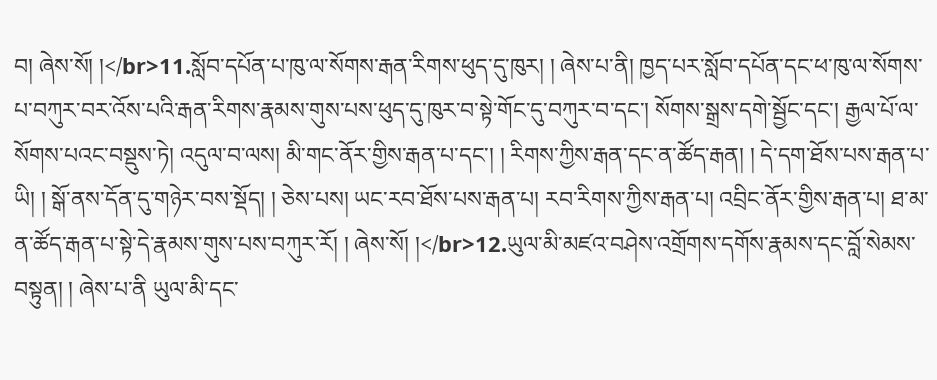བ། ཞེས་སོ། །</br>11.སློབ་དཔོན་པ་ཁུ་ལ་སོགས་རྒན་རིགས་ཕུད་དུ་ཁུར། ། ཞེས་པ་ནི། ཁྱད་པར་སློབ་དཔོན་དང་ཕ་ཁུ་ལ་སོགས་པ་བཀུར་བར་འོས་པའི་རྒན་རིགས་རྣམས་གུས་པས་ཕུད་དུ་ཁུར་བ་སྟེ་གོང་དུ་བཀུར་བ་དང་། སོགས་སྒྲས་དགེ་སྦྱོང་དང་། རྒྱལ་པོ་ལ་སོགས་པའང་བསྡུས་ཏེ། འདུལ་བ་ལས། མི་གང་ནོར་གྱིས་རྒན་པ་དང་། ། རིགས་ཀྱིས་རྒན་དང་ན་ཚོད་རྒན། ། དེ་དག་ཐོས་པས་རྒན་པ་ཡི། ། སྒོ་ནས་དོན་དུ་གཉེར་བས་སྡོད། ། ཅེས་པས། ཡང་རབ་ཐོས་པས་རྒན་པ། རབ་རིགས་ཀྱིས་རྒན་པ། འབྲིང་ནོར་གྱིས་རྒན་པ། ཐ་མ་ན་ཚོད་རྒན་པ་སྟེ་དེ་རྣམས་གུས་པས་བཀུར་རོ། ། ཞེས་སོ། །</br>12.ཡུལ་མི་མཛའ་བཤེས་འགྲོགས་དགོས་རྣམས་དང་བློ་སེམས་བསྟུན། ། ཞེས་པ་ནི ཡུལ་མི་དང་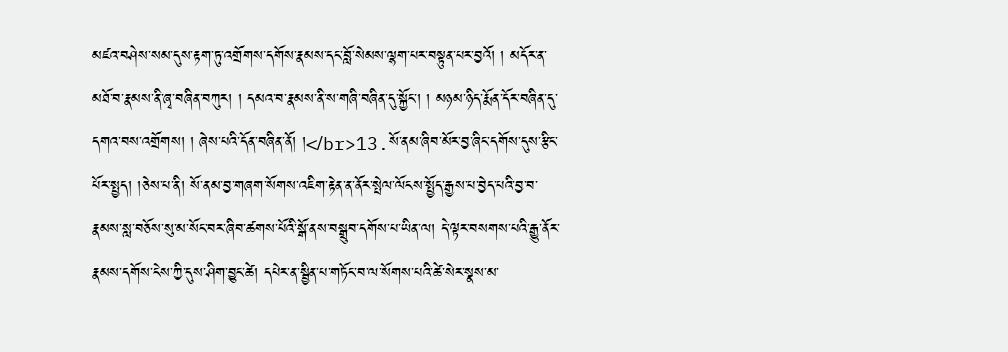མཛའ་བཤེས་སམ་དུས་རྟག་ཏུ་འགྲོགས་དགོས་རྣམས་དང་བློ་སེམས་ལྷག་པར་བསྟུན་པར་བྱའོ། ། མདོར་ན་མཐོ་བ་རྣམས་ནི་ཞྭ་བཞིན་བཀུར། ། དམའ་བ་རྣམས་ནི་ས་གཞི་བཞིན་དུ་སྐྱོང་། ། མཉམ་ཉིད་རྨོན་དོར་བཞིན་དུ་དགའ་བས་འགྲོགས། ། ཞེས་པའི་དོན་བཞིན་ནོ། །</br>13.སོ་ནམ་ཞིབ་མོར་བྱ་ཞིང་དགོས་དུས་རྩིང་པོར་སྤྱད། །ཅེས་པ་ནི། སོ་ནམ་བྱ་གཞག་སོགས་འཇིག་རྟེན་ན་ནོར་སྤེལ་ལོངས་སྤྱོད་རྒྱས་པ་བྱེད་པའི་བྱ་བ་རྣམས་སླ་བཅོས་སུ་མ་སོང་བར་ཞིབ་ཚགས་པོའི་སྒོ་ནས་བསྒྲུབ་དགོས་པ་ཡིན་ལ། དེ་ལྟར་བསགས་པའི་རྒྱུ་ནོར་རྣམས་དགོས་ངེས་ཀྱི་དུས་ཤིག་བྱུང་ཚེ། དཔེར་ན་སྦྱིན་པ་གཏོང་བ་ལ་སོགས་པའི་ཚེ་སེར་སྣས་མ་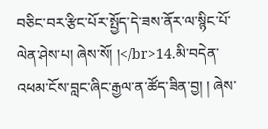བཅིང་བར་རྩིང་པོར་སྤྱོད་དེ་ཟས་ནོར་ལ་སྙིང་པོ་ལེན་ཤེས་པ། ཞེས་སོ། །</br>14.མི་བདེན་འཕམ་ངོས་བླང་ཞིང་རྒྱལ་ན་ཚོད་ཟིན་བྱ། ། ཞེས་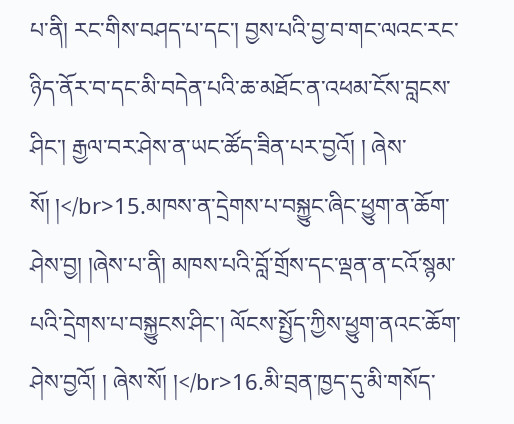པ་ནི། རང་གིས་བཤད་པ་དང་། བྱས་པའི་བྱ་བ་གང་ལའང་རང་ཉིད་ནོར་བ་དང་མི་བདེན་པའི་ཆ་མཐོང་ན་འཕམ་ངོས་བླངས་ཤིང་། རྒྱལ་བར་ཤེས་ན་ཡང་ཚོད་ཟིན་པར་བྱའོ། ། ཞེས་སོ། །</br>15.མཁས་ན་དྲེགས་པ་བསྐྱུང་ཞིང་ཕྱུག་ན་ཆོག་ཤེས་བྱ། །ཞེས་པ་ནི། མཁས་པའི་བློ་གྲོས་དང་ལྡན་ན་ངའོ་སྙམ་པའི་དྲེགས་པ་བསྐྱུངས་ཤིང་། ལོངས་སྤྱོད་ཀྱིས་ཕྱུག་ནའང་ཆོག་ཤེས་བྱའོ། ། ཞེས་སོ། །</br>16.མི་བྲན་ཁྱད་དུ་མི་གསོད་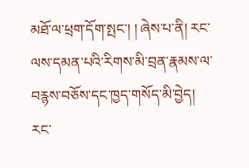མཐོ་ལ་ཕྲག་དོག་སྤང་། ། ཞེས་པ་ནི། རང་ལས་དམན་པའི་རིགས་མི་བྲན་རྣམས་ལ་བརྙས་བཅོས་དང་ཁྱད་གསོད་མི་བྱེད། རང་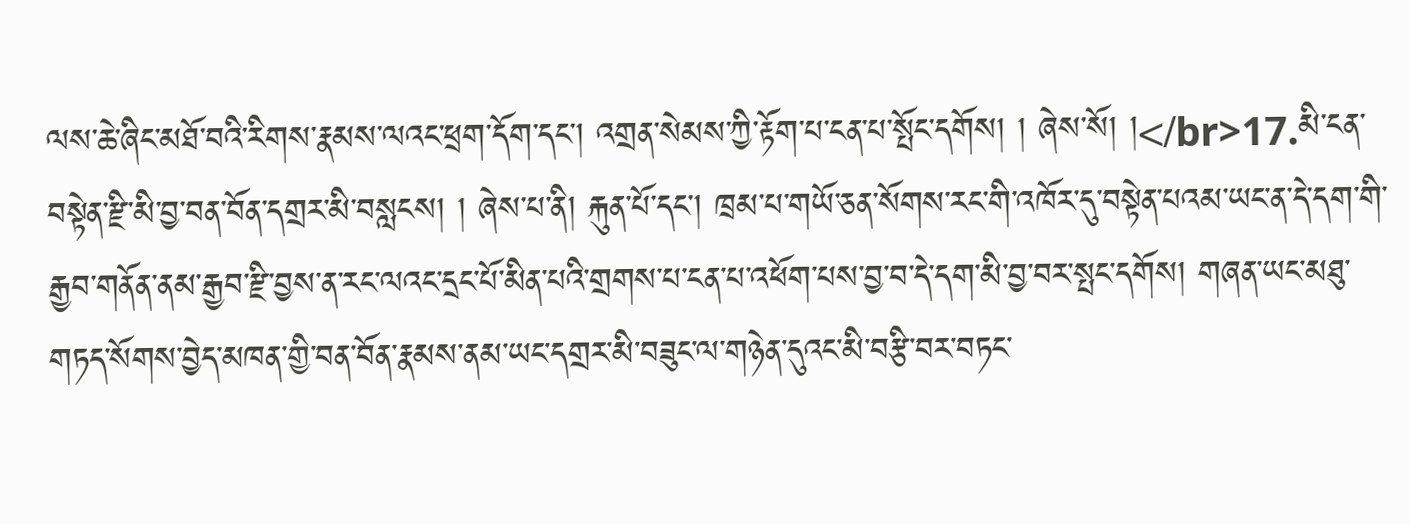ལས་ཆེ་ཞིང་མཐོ་བའི་རིགས་རྣམས་ལའང་ཕྲག་དོག་དང་། འགྲན་སེམས་ཀྱི་རྟོག་པ་ངན་པ་སྤོང་དགོས། ། ཞེས་སོ། །</br>17.མི་ངན་བསྟེན་རྫི་མི་བྱ་བན་བོན་དགྲར་མི་བསླངས། ། ཞེས་པ་ནི། རྐུན་པོ་དང་། ཁྲམ་པ་གཡོ་ཅན་སོགས་རང་གི་འཁོར་དུ་བསྟེན་པའམ་ཡང་ན་དེ་དག་གི་རྒྱབ་གནོན་ནམ་རྒྱབ་རྫི་བྱས་ན་རང་ལའང་དྲང་པོ་མིན་པའི་གྲགས་པ་ངན་པ་འཕོག་པས་བྱ་བ་དེ་དག་མི་བྱ་བར་སྤང་དགོས། གཞན་ཡང་མཐུ་གཏད་སོགས་བྱེད་མཁན་གྱི་བན་བོན་རྣམས་ནམ་ཡང་དགྲར་མི་བཟུང་ལ་གཉེན་དུའང་མི་བརྩི་བར་བཏང་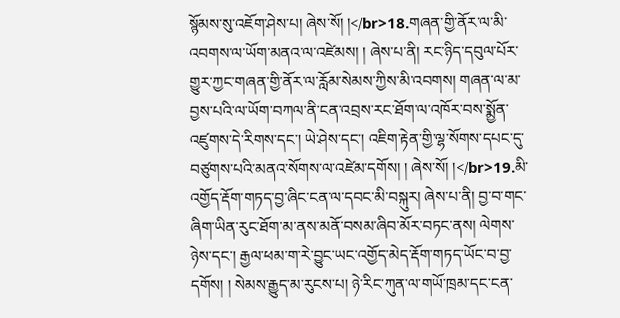སྙོམས་སུ་འཇོག་ཤེས་པ། ཞེས་སོ། །</br>18.གཞན་གྱི་ནོར་ལ་མི་འབགས་ལ་ཡོག་མནའ་ལ་འཛེམས། ། ཞེས་པ་ནི། རང་ཉིད་དབུལ་པོར་གྱུར་ཀྱང་གཞན་གྱི་ནོར་ལ་རློམ་སེམས་ཀྱིས་མི་འབགས། གཞན་ལ་མ་བྱས་པའི་ལ་ཡོག་བཀལ་ནི་ངན་འབྲས་རང་ཐོག་ལ་འཁོར་བས་སྨྱོན་འཛུགས་དེ་རིགས་དང་། ཡེ་ཤེས་དང་། འཇིག་རྟེན་གྱི་ལྷ་སོགས་དཔང་དུ་བཙུགས་པའི་མནའ་སོགས་ལ་འཛེམ་དགོས། ། ཞེས་སོ། །</br>19.མི་འགྱོད་རྡོག་གཏད་བྱ་ཞིང་ངན་ལ་དབང་མི་བསྐུར། ཞེས་པ་ནི། བྱ་བ་གང་ཞིག་ཡིན་རུང་ཐོག་མ་ནས་མནོ་བསམ་ཞིབ་མོར་བཏང་ནས། ལེགས་ཉེས་དང་། རྒྱལ་ཕམ་ག་རེ་བྱུང་ཡང་འགྱོད་མེད་རྡོག་གཏད་ཡོང་བ་བྱ་དགོས། ། སེམས་རྒྱུད་མ་རུངས་པ། ཉེ་རིང་ཀུན་ལ་གཡོ་ཁྲམ་དང་ངན་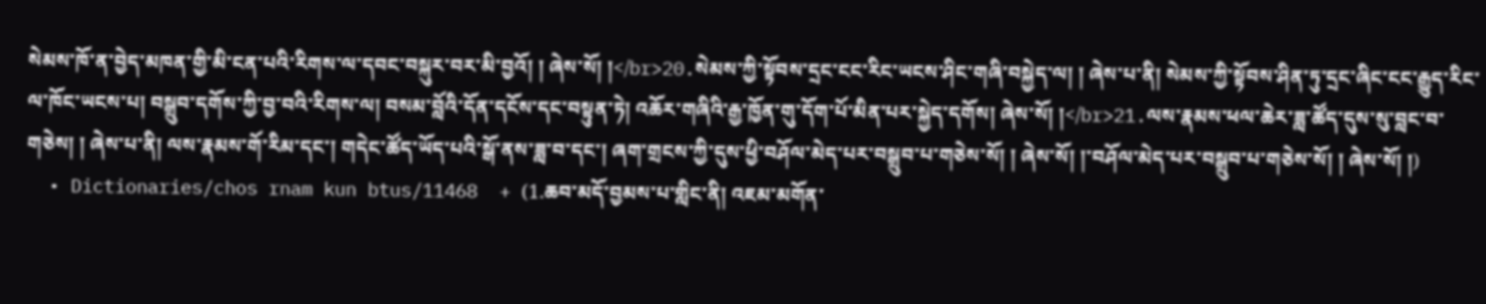སེམས་ཁོ་ན་བྱེད་མཁན་གྱི་མི་ངན་པའི་རིགས་ལ་དབང་བསྐུར་བར་མི་བྱའོ། ། ཞེས་སོ། །</br>20.སེམས་ཀྱི་སྟོབས་དྲང་ངང་རིང་ཡངས་ཤིང་གཞི་བསྐྱེད་ལ། ། ཞེས་པ་ནི། སེམས་ཀྱི་སྟོབས་ཤིན་ཏུ་དྲང་ཞིང་ངང་རྒྱུད་རིང་ལ་ཁོང་ཡངས་པ། བསྒྲུབ་དགོས་ཀྱི་བྱ་བའི་རིགས་ལ། བསམ་བློའི་དོན་དངོས་དང་བསྟུན་ཏེ། འཆོར་གཞིའི་རྒྱ་ཁྱོན་གུ་དོག་པོ་མིན་པར་སྐྱེད་དགོས། ཞེས་སོ། །</br>21.ལས་རྣམས་ཕལ་ཆེར་ཟླ་ཚོད་དུས་སུ་བླང་བ་གཅེས། ། ཞེས་པ་ནི། ལས་རྣམས་གོ་རིམ་དང་། གདེང་ཚོད་ཡོད་པའི་སྒོ་ནས་ཟླ་བ་དང་། ཞག་གྲངས་ཀྱི་དུས་ཕྱི་བཤོལ་མེད་པར་བསྒྲུབ་པ་གཅེས་སོ། ། ཞེས་སོ། །་བཤོལ་མེད་པར་བསྒྲུབ་པ་གཅེས་སོ། ། ཞེས་སོ། །)
  • Dictionaries/chos rnam kun btus/11468  + (1.ཆབ་མདོ་བྱམས་པ་གླིང་ནི། འཇམ་མགོན་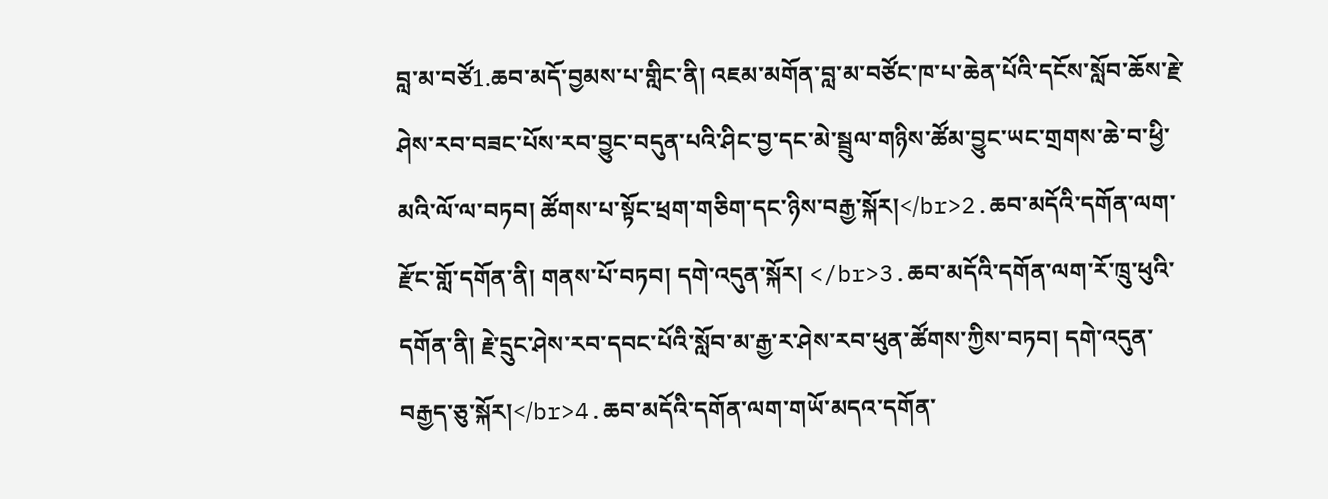བླ་མ་བཙོ1.ཆབ་མདོ་བྱམས་པ་གླིང་ནི། འཇམ་མགོན་བླ་མ་བཙོང་ཁ་པ་ཆེན་པོའི་དངོས་སློབ་ཆོས་རྗེ་ཤེས་རབ་བཟང་པོས་རབ་བྱུང་བདུན་པའི་ཤིང་བྱ་དང་མེ་སྦྲུལ་གཉིས་ཚོམ་བྱུང་ཡང་གྲགས་ཆེ་བ་ཕྱི་མའི་ལོ་ལ་བཏབ། ཚོགས་པ་སྟོང་ཕྲག་གཅིག་དང་ཉིས་བརྒྱ་སྐོར།</br>2.ཆབ་མདོའི་དགོན་ལག་རྫོང་གློ་དགོན་ནི། གནས་པོ་བཏབ། དགེ་འདུན་སྐོར། </br>3.ཆབ་མདོའི་དགོན་ལག་རོ་ཁྲུ་ཕུའི་དགོན་ནི། རྗེ་དྲུང་ཤེས་རབ་དབང་པོའི་སློབ་མ་རྒྱ་ར་ཤེས་རབ་ཕུན་ཚོགས་ཀྱིས་བཏབ། དགེ་འདུན་བརྒྱད་ཅུ་སྐོར།</br>4.ཆབ་མདོའི་དགོན་ལག་གཡོ་མདའ་དགོན་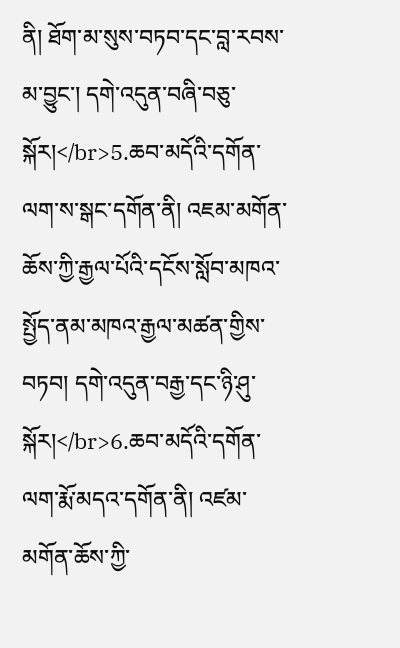ནི། ཐོག་མ་སུས་བཏབ་དང་བླ་རབས་མ་བྱུང་། དགེ་འདུན་བཞི་བཅུ་སྐོར།</br>5.ཆབ་མདོའི་དགོན་ལག་ས་སྒང་དགོན་ནི། འཇམ་མགོན་ཆོས་ཀྱི་རྒྱལ་པོའི་དངོས་སློབ་མཁའ་སྤྱོད་ནམ་མཁའ་རྒྱལ་མཚན་གྱིས་བཏབ། དགེ་འདུན་བརྒྱ་དང་ཉི་ཤུ་སྐོར།</br>6.ཆབ་མདོའི་དགོན་ལག་རྨོ་མདའ་དགོན་ནི། འཛམ་མགོན་ཆོས་ཀྱི་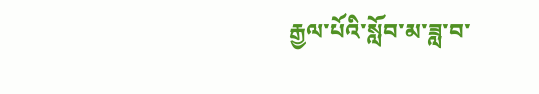རྒྱལ་པོའི་སློབ་མ་ཟླ་བ་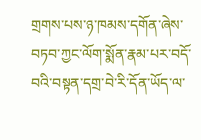གྲགས་པས་ཉ་ཁམས་དགོན་ཞེས་བཏབ་ཀྱང་ལོག་སྨོན་རྣམ་པར་བདོ་བའི་བསྟན་དགྲ་བེ་རི་དོན་ཡོད་ལ་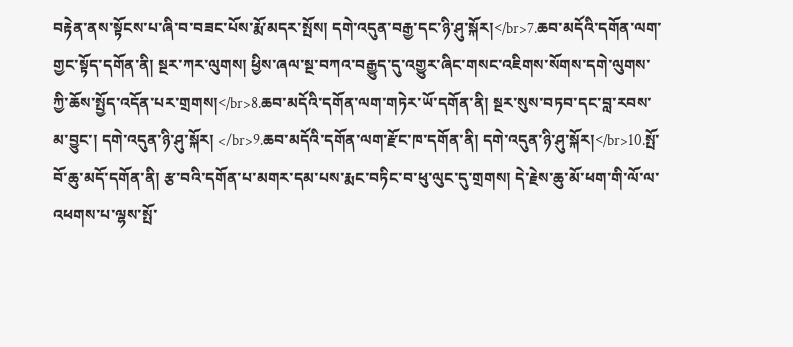བརྟེན་ནས་སྟོངས་པ་ཞི་བ་བཟང་པོས་རྨོ་མདར་སྤོས། དགེ་འདུན་བརྒྱ་དང་ཉི་ཤུ་སྐོར།</br>7.ཆབ་མདོའི་དགོན་ལག་གྱང་སྟོད་དགོན་ནི། སྔར་ཀར་ལུགས། ཕྱིས་ཞལ་སྔ་བཀའ་བརྒྱུད་དུ་འགྱུར་ཞིང་གསང་འཇིགས་སོགས་དགེ་ལུགས་ཀྱི་ཆོས་སྤྱོད་འདོན་པར་གྲགས།</br>8.ཆབ་མདོའི་དགོན་ལག་གཏེར་ཡོ་དགོན་ནི། སྔར་སུས་བཏབ་དང་བླ་རབས་མ་བྱུང་། དགེ་འདུན་ཉི་ཤུ་སྐོར། </br>9.ཆབ་མདོའི་དགོན་ལག་རྫོང་ཁ་དགོན་ནི། དགེ་འདུན་ཉི་ཤུ་སྐོར།</br>10.སྤོ་བོ་ཆུ་མདོ་དགོན་ནི། རྩ་བའི་དགོན་པ་མགར་དམ་པས་རྨང་བཏིང་བ་ཕུ་ལུང་དུ་གྲགས། དེ་རྗེས་ཆུ་མོ་ཕག་གི་ལོ་ལ་འཕགས་པ་ལྷས་སྤོ་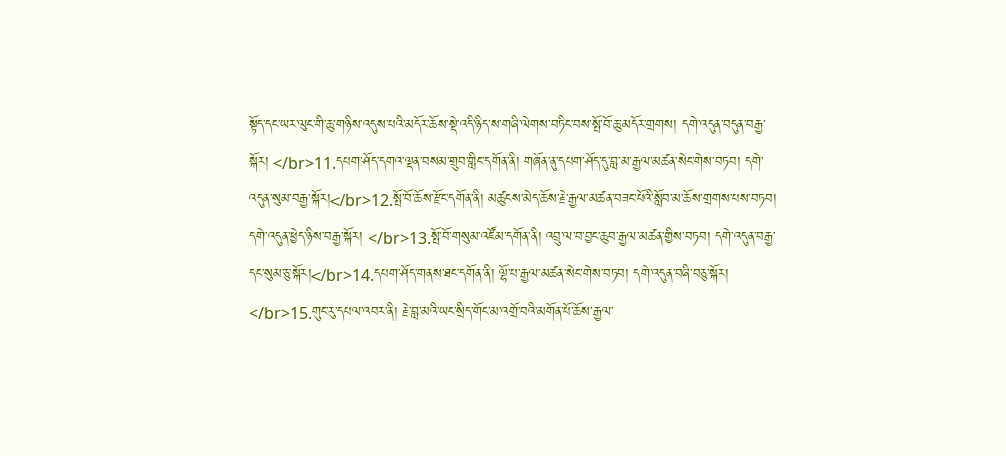སྟོད་དང་ཡར་ལུང་གི་ཆུ་གཉིས་འདུས་པའི་མདོར་ཆོས་སྡེ་འདི་ཉིད་ས་གཞི་ལེགས་བཏིང་བས་སྤོ་བོ་ཆུ་མདོར་གྲགས། དགེ་འདུན་བདུན་བརྒྱ་སྐོར། </br>11.དཔག་ཤོད་དགའ་ལྡན་བསམ་གྲུབ་གླིང་དགོན་ནི། གཞོན་ནུ་དཔག་ཤོད་དུ་བླ་མ་རྒྱལ་མཚན་སེང་གེས་བཏབ། དགེ་འདུན་སུམ་བརྒྱ་སྐོར།</br>12.སྤོ་བོ་ཆོས་རྫོང་དགོན་ནི། མཚུངས་མེད་ཆོས་རྗེ་རྒྱལ་མཚན་བཟང་པོའི་སློབ་མ་ཆོས་གྲགས་པས་བཏབ། དགེ་འདུན་ཕྱེད་ཉིས་བརྒྱ་སྐོར། </br>13.སྤོ་བོ་གསུམ་འཛོམ་དགོན་ནི། འབྲུ་ལ་བ་བྱང་ཆུབ་རྒྱལ་མཚན་གྱིས་བཏབ། དགེ་འདུན་བརྒྱ་དང་སུམ་ཅུ་སྐོར།</br>14.དཔག་ཤོད་གནས་ཐང་དགོན་ནི། ལྷོ་པ་རྒྱལ་མཚན་སེང་གེས་བཏབ། དགེ་འདུན་བཞི་བཅུ་སྐོར། </br>15.གུང་རུ་དཔལ་འབར་ནི། རྗེ་བླ་མའི་ཡང་སྲིད་གོང་མ་འགྲོ་བའི་མགོན་པོ་ཆོས་རྒྱལ་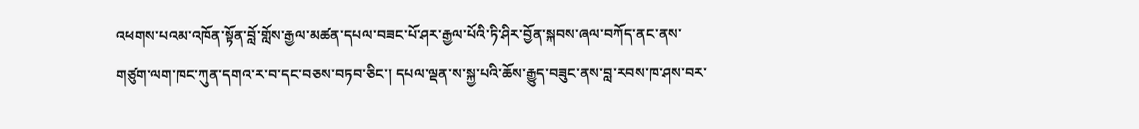འཕགས་པའམ་འཁོན་སྟོན་བློ་གློས་རྒྱལ་མཚན་དཔལ་བཟང་པོ་ཤར་རྒྱལ་པོའི་ཏི་ཤིར་བྱོན་སྐབས་ཞལ་བཀོད་ནང་ནས་གཙུག་ལག་ཁང་ཀུན་དགའ་ར་བ་དང་བཅས་བཏབ་ཅིང་། དཔལ་ལྡན་ས་སྐྱ་པའི་ཆོས་རྒྱུད་བཟུང་ནས་བླ་རབས་ཁ་ཤས་བར་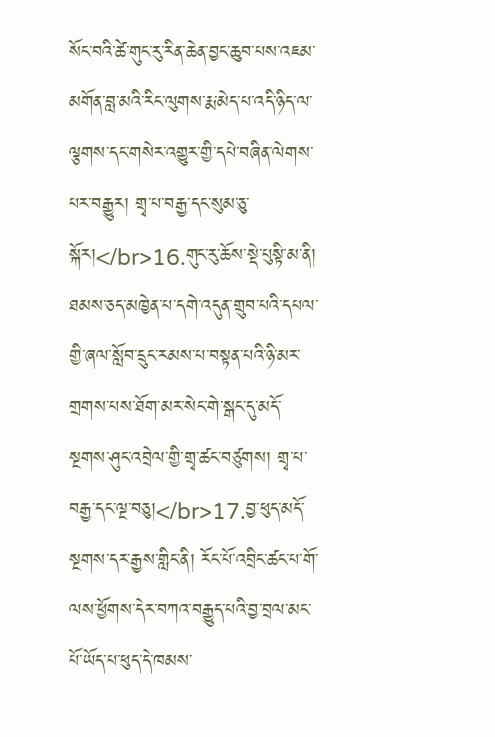སོང་བའི་ཚེ་གུང་རུ་རིན་ཆེན་བྱང་ཆུབ་པས་འཇམ་མགོན་བླ་མའི་རིང་ལུགས་རྨ་མེད་པ་འདི་ཉིད་ལ་ལྕགས་དང་གསེར་འགྱུར་གྱི་དཔེ་བཞིན་ལེགས་པར་བརྒྱུར། གྲྭ་པ་བརྒྱ་དང་སུམ་ཅུ་སྐོར།</br>16.གུང་རུ་ཆོས་སྡེ་པུསྟི་མ་ནི། ཐམས་ཅད་མཁྱེན་པ་དགེ་འདུན་གྲུབ་པའི་དཔལ་གྱི་ཞལ་སློབ་དྲུང་རམས་པ་བསྟན་པའི་ཉི་མར་གྲགས་པས་ཐོག་མར་སེང་གེ་སྒང་དུ་མདོ་སྔགས་ཤུང་འབྲེལ་གྱི་གྲྭ་ཚང་བཙུགས། གྲྭ་པ་བརྒྱ་དང་ལྔ་བཅུ།</br>17.བྱ་ཕུད་མདོ་སྔགས་དར་རྒྱས་གླིང་ནི། རོང་པོ་འབྲིང་ཚང་པ་གོ་ལས་ཕྱོགས་དེར་བཀའ་བརྒྱུད་པའི་བྱ་བྲལ་མང་པོ་ཡོད་པ་ཕུད་དེ་ཁམས་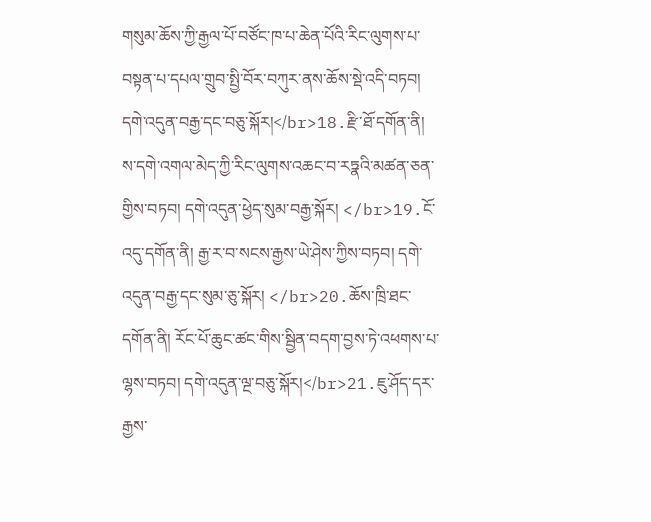གསུམ་ཆོས་ཀྱི་རྒྱལ་པོ་བཙོང་ཁ་པ་ཆེན་པོའི་རིང་ལུགས་པ་བསྟན་པ་དཔལ་གྲུབ་སྤྱི་བོར་བཀུར་ནས་ཆོས་སྡེ་འདི་བཏབ། དགེ་འདུན་བརྒྱ་དང་བཅུ་སྐོར།</br>18.རྫི་ཐོ་དགོན་ནི། ས་དགེ་འགལ་མེད་ཀྱི་རིང་ལུགས་འཆང་བ་རཏྣའི་མཚན་ཅན་གྱིས་བཏབ། དགེ་འདུན་ཕྱེད་སུམ་བརྒྱ་སྐོར། </br>19.ངོ་འདུ་དགོན་ནི། རྒྱ་ར་བ་སངས་རྒྱས་ཡེ་ཤེས་ཀྱིས་བཏབ། དགེ་འདུན་བརྒྱ་དང་སུམ་ཅུ་སྐོར། </br>20.ཆོས་ཁྲི་ཐང་དགོན་ནི། རོང་པོ་ཆུང་ཚང་གིས་སྦྱིན་བདག་བྱས་ཏེ་འཕགས་པ་ལྷས་བཏབ། དགེ་འདུན་ལྔ་བཅུ་སྐོར།</br>21.ཇུ་ཤོད་དར་རྒྱས་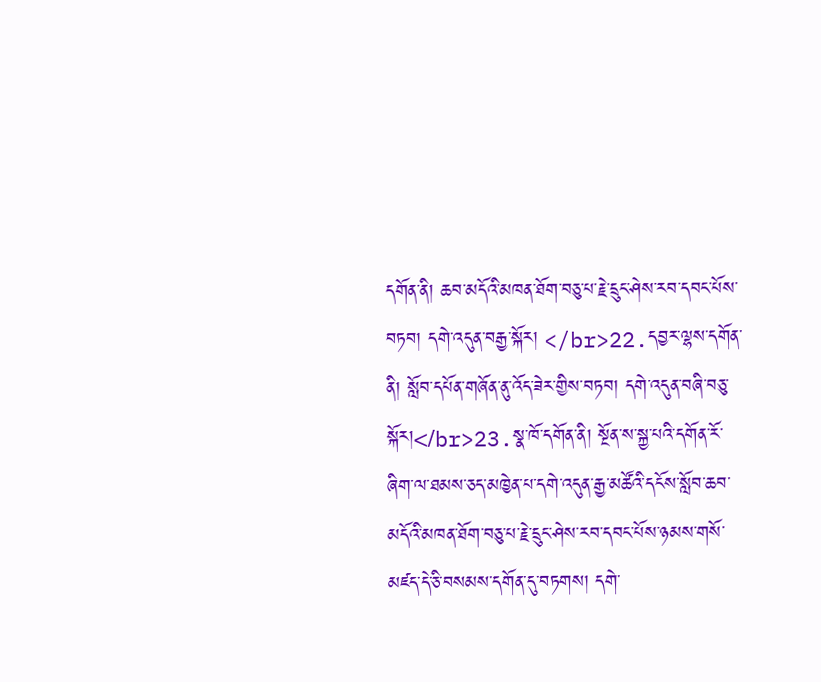དགོན་ནི། ཆབ་མདོའི་མཁན་ཐོག་བཅུ་པ་རྗེ་དྲུང་ཤེས་རབ་དབང་པོས་བཏབ། དགེ་འདུན་བརྒྱ་སྐོར། </br>22.དབྱར་ལྷས་དགོན་ནི། སློབ་དཔོན་གཞོན་ནུ་འོད་ཟེར་གྱིས་བཏབ། དགེ་འདུན་བཞི་བཅུ་སྐོར།</br>23.སྣ་ཁོ་དགོན་ནི། སྔོན་ས་སྐྱ་པའི་དགོན་རོ་ཞིག་ལ་ཐམས་ཅད་མཁྱེན་པ་དགེ་འདུན་རྒྱ་མཚོའི་དངོས་སློབ་ཆབ་མདོའི་མཁན་ཐོག་བཅུ་པ་རྗེ་དྲུང་ཤེས་རབ་དབང་པོས་ཉམས་གསོ་མཛད་དེ་ཅི་བསམས་དགོན་དུ་བཏགས། དགེ་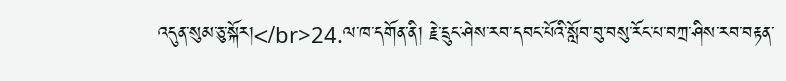འདུན་སུམ་ཅུ་སྐོར།</br>24.ལ་ཁ་དགོན་ནི། རྗེ་དྲུང་ཤེས་རབ་དབང་པོའི་སློབ་བུ་བསུ་རོང་པ་བཀྲ་ཤིས་རབ་བརྟན་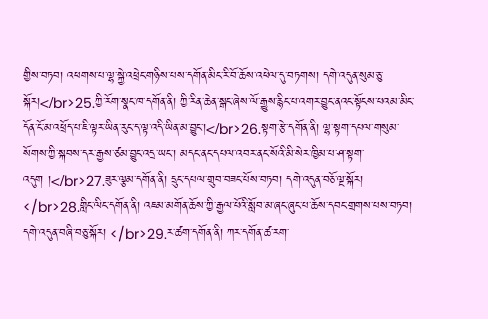གྱིས་བཏབ། འཕགས་པ་ལྷ་སྐྱེ་འཕྲེང་གཉིས་པས་དགོན་མིང་རི་བོ་ཆོས་འཕེལ་དུ་བཏགས། དགེ་འདུན་སུམ་ཅུ་སྐོར།</br>25.ཀྱི་རོག་སྣང་ཁ་དགོན་ནི། ཀྱི་རིན་ཆེན་སྒང་ཞེས་ལོ་རྒྱུས་རྙིང་པ་འགར་བྱུང་ནའང་སྟོངས་པའམ་མིང་དོན་ངོ་མ་འཕྲོད་པ་ཇི་ལྟར་ཡིན་རུང་ད་ལྟ་འདི་ཡིན་མ་བྱུང་།</br>26.སྟག་རྩེ་དགོན་ནི། ལྷ་སྟག་དཔལ་གསུམ་སོགས་ཀྱི་སྐབས་དར་རྒྱས་ཙམ་བྱུང་འདྲ་ཡང་། མདང་ནང་དཔལ་འབར་ནང་སོའི་མི་སེར་ཁྱིམ་པ་ཤ་སྟག་འདུག །</br>27.ཟུར་ལྕམ་དགོན་ནི། དྲུང་དཔལ་གྲུབ་བཟང་པོས་བཏབ། དགེ་འདུན་བཅོ་ལྔ་སྐོར། </br>28.གླིང་ལིང་དགོན་ནི། འཇམ་མགོན་ཆོས་ཀྱི་རྒྱལ་པོའི་སློབ་མ་ཞང་ཞུང་པ་ཆོས་དབང་གྲགས་པས་བཏབ། དགེ་འདུན་བཞི་བཅུ་སྐོར། </br>29.ར་ཚག་དགོན་ནི། ཀར་དགོན་ཚ་རག་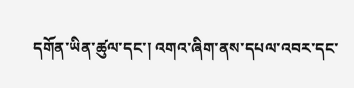དགོན་ཡིན་ཚུལ་དང་། འགའ་ཞིག་ནས་དཔལ་འབར་དང་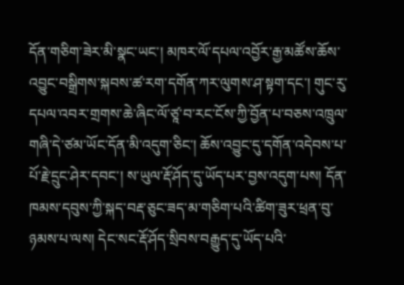དོན་གཅིག་ཟེར་མི་སྣང་ཡང་། མཁར་ལོ་དཔལ་འབྱོར་རྒྱ་མཚོས་ཆོས་འབྱུང་བསྒྲིགས་སྐབས་ཚ་རག་དགོན་ཀར་ལུགས་ཤ་སྟག་དང་། གུང་རུ་དཔལ་འབར་གྲགས་ཆེ་ཞིང་ལོ་ཙཱ་བ་རང་ངོས་ཀྱི་བྱོན་པ་བཅས་འཁྲུལ་གཞི་དེ་ཙམ་ཡོང་དོན་མི་འདུག་ཅིང་། ཆོས་འབྱུང་དུ་དགོན་འདེབས་པ་པོ་རྗེ་དྲུང་ཤེར་དབང་། ས་ཡུལ་རྡོ་ཤོད་དུ་ཡོད་པར་བྱས་འདུག་པས། དོན་ཁམས་དབུས་ཀྱི་སྐད་བརྡ་ཅུང་ཟད་མ་གཅིག་པའི་ཚིག་ཟུར་ཕྲན་བུ་ཉམས་པ་ལས། དེང་སང་རྡོ་ཤོད་སྲིབས་བརྒྱུད་དུ་ཡོད་པའི་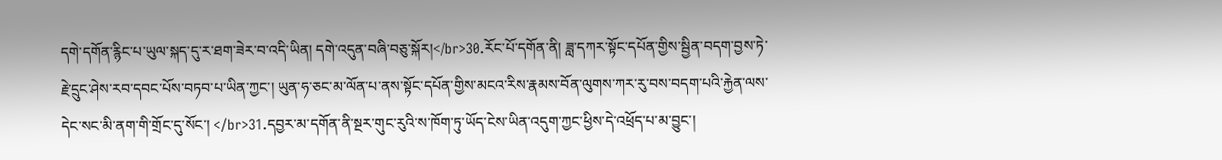དགེ་དགོན་རྙིང་པ་ཡུལ་སྐད་དུ་ར་ཐག་ཟེར་བ་འདི་ཡིན། དགེ་འདུན་བཞི་བཅུ་སྐོར།</br>30.རོང་པོ་དགོན་ནི། ཟླ་དཀར་སྟོང་དཔོན་གྱིས་སྦྱིན་བདག་བྱས་ཏེ་རྗེ་དྲུང་ཤེས་རབ་དབང་པོས་བཏབ་པ་ཡིན་ཀྱང་། ཡུན་ཧ་ཅང་མ་ལོན་པ་ནས་སྟོང་དཔོན་གྱིས་མངའ་རིས་རྣམས་བོན་ལུགས་ཀར་རུ་བས་བདག་པའི་རྐྱེན་ལས་དེང་སང་མི་ནག་གི་གྲོང་དུ་སོང་། </br>31.དབྱར་མ་དགོན་ནི་སྔར་གུང་རུའི་ས་ཁོག་ཏུ་ཡོད་ངེས་ཡིན་འདུག་ཀྱང་ཕྱིས་དེ་འཕྲོད་པ་མ་བྱུང་།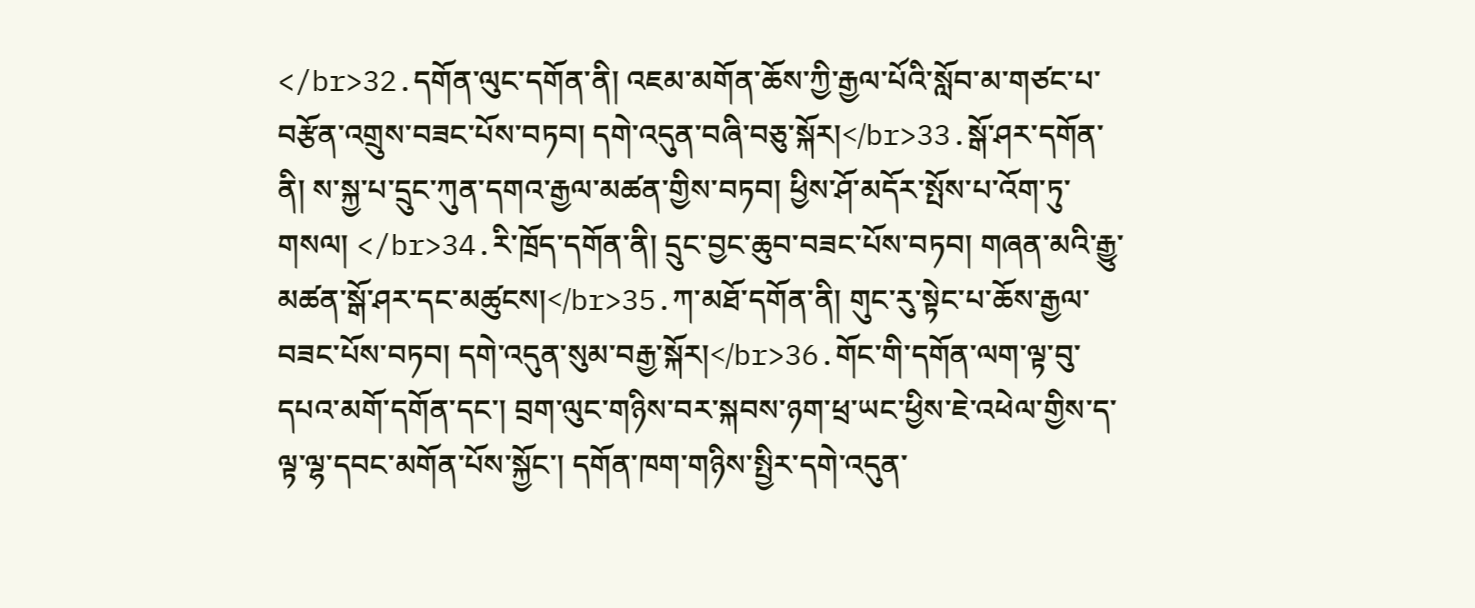</br>32.དགོན་ལུང་དགོན་ནི། འཇམ་མགོན་ཆོས་ཀྱི་རྒྱལ་པོའི་སློབ་མ་གཙང་པ་བརྩོན་འགྲུས་བཟང་པོས་བཏབ། དགེ་འདུན་བཞི་བཅུ་སྐོར།</br>33.སྒོ་ཤར་དགོན་ནི། ས་སྐྱ་པ་དྲུང་ཀུན་དགའ་རྒྱལ་མཚན་གྱིས་བཏབ། ཕྱིས་ཤོ་མདོར་སྤོས་པ་འོག་ཏུ་གསལ། </br>34.རི་ཁྲོད་དགོན་ནི། དྲུང་བྱང་ཆུབ་བཟང་པོས་བཏབ། གཞན་མའི་རྒྱུ་མཚན་སྒོ་ཤར་དང་མཚུངས།</br>35.ཀ་མཐོ་དགོན་ནི། གུང་རུ་སྟེང་པ་ཆོས་རྒྱལ་བཟང་པོས་བཏབ། དགེ་འདུན་སུམ་བརྒྱ་སྐོར།</br>36.གོང་གི་དགོན་ལག་ལྟ་བུ་དཔའ་མགོ་དགོན་དང་། བྲག་ལུང་གཉིས་བར་སྐབས་ཉག་ཕྲ་ཡང་ཕྱིས་ཇེ་འཕེལ་གྱིས་ད་ལྟ་ལྷ་དབང་མགོན་པོས་སྐྱོང་། དགོན་ཁག་གཉིས་སྤྱིར་དགེ་འདུན་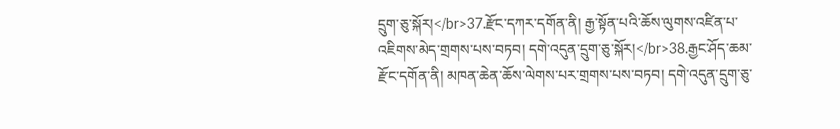དྲུག་ཅུ་སྐོར།</br>37.རྫོང་དཀར་དགོན་ནི། རྒྱ་སྟོན་པའི་ཆོས་ལུགས་འཛིན་པ་འཇིགས་མེད་གྲགས་པས་བཏབ། དགེ་འདུན་དྲུག་ཅུ་སྐོར།</br>38.རྒྱང་ཤོད་ཆམ་རྫོང་དགོན་ནི། མཁན་ཆེན་ཆོས་ལེགས་པར་གྲགས་པས་བཏབ། དགེ་འདུན་དྲུག་ཅུ་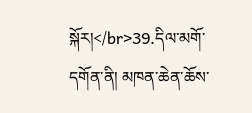སྐོར།</br>39.དིལ་མགོ་དགོན་ནི། མཁན་ཆེན་ཆོས་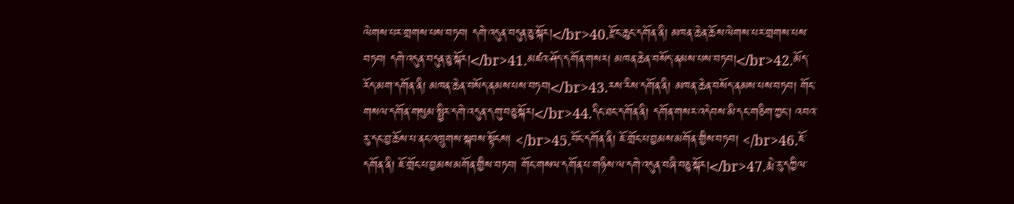ལེགས་པར་གྲགས་པས་བཏབ། དགེ་འདུན་བདུན་ཅུ་སྐོར།</br>40.རྫོང་ཆུང་དགོན་ནི། མཁན་ཆེན་ཆོས་ལེགས་པར་གྲགས་པས་བཏབ། དགེ་འདུན་བདུན་ཅུ་སྐོར།</br>41.མཛའ་ཤོད་དགོན་གསར། མཁན་ཆེན་བསོད་ནམས་པས་བཏབ།</br>42.མོད་རོད་མག་དགོན་ནི། མཁན་ཆེན་བསོད་ནམས་པས་བཏབ།</br>43.རས་རིས་དགོན་ནི། མཁན་ཆེན་བསོད་ནམས་པས་བཏབ། གོང་གསལ་དགོན་གསུམ་སྤྱིར་དགེ་འདུན་དགུ་བཅུ་སྐོར།</br>44.དིང་ཐང་དགོན་ནི། དགོན་གསར་འདེབས་མི་དང་གཅིག་ཀྱང་། འབའ་རུ་དང་བྱ་ཆོས་པ་ནང་འཁྲུགས་སྐབས་སྟོངས། </br>45.བོང་དགོན་ནི། ཇོ་གྲོང་པ་བྱམས་མགོན་གྱིས་བཏབ། </br>46.ཇོ་དགོན་ནི། ཇོ་གྲོང་པ་བྱམས་མགོན་གྱིས་བཏབ། གོང་གསལ་དགོན་པ་གཉིས་ལ་དགེ་འདུན་བཞི་བཅུ་སྐོར།</br>47.རྨེ་རུ་དཀྱིལ་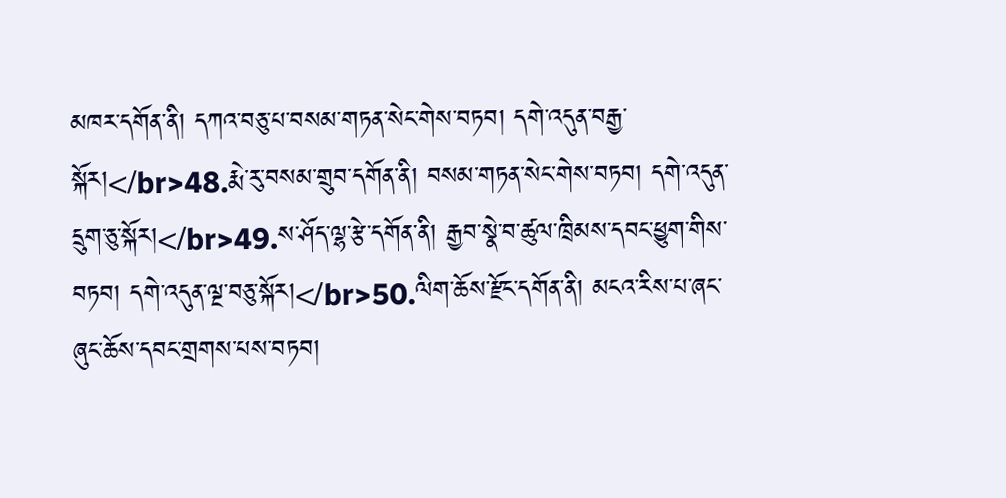མཁར་དགོན་ནི། དཀའ་བཅུ་པ་བསམ་གཏན་སེང་གེས་བཏབ། དགེ་འདུན་བརྒྱ་སྐོར།</br>48.རྨེ་རུ་བསམ་གྲུབ་དགོན་ནི། བསམ་གཏན་སེང་གེས་བཏབ། དགེ་འདུན་དྲུག་ཅུ་སྐོར།</br>49.ས་ཤོད་ལྷ་རྩེ་དགོན་ནི། རྒྱབ་སྣེ་བ་ཚུལ་ཁྲིམས་དབང་ཕྱུག་གིས་བཏབ། དགེ་འདུན་ལྔ་བཅུ་སྐོར།</br>50.ལིག་ཆོས་རྫོང་དགོན་ནི། མངའ་རིས་པ་ཞང་ཞུང་ཆོས་དབང་གྲགས་པས་བཏབ།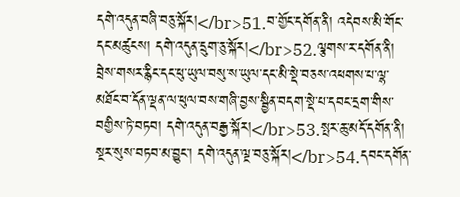དགེ་འདུན་བཞི་བཅུ་སྐོར།</br>51.བ་གྱོང་དགོན་ནི། འདེབས་མི་གོང་དང་མཚུངས། དགེ་འདུན་དྲུག་ཅུ་སྐོར།</br>52.ལྕགས་ར་དགོན་ནི། བྲེས་གསར་རྙིང་དང་ཕུ་ཡུལ་བསུ་ས་ཡུལ་དང་མི་སྡེ་བཅས་འཕགས་པ་ལྷ་མཐོང་བ་དོན་ལྡན་ལ་ཕུལ་བས་གཞི་བྱས་སྦྱིན་བདག་སྡེ་པ་དབང་དྲག་གིས་བགྱིས་ཏེ་བཏབ། དགེ་འདུན་བརྒྱ་སྐོར།</br>53.སྤར་ཆུ་མདོ་དགོན་ནི། སྔར་སུས་བཏབ་མ་བྱུང་། དགེ་འདུན་ལྔ་བཅུ་སྐོར།</br>54.དབང་དགོན་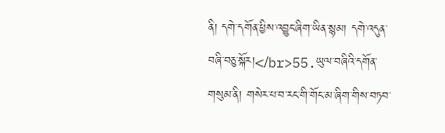ནི། དགེ་དགོན་ཕྱིས་འབྱུང་ཞིག་ཡིན་སྙམ། དགེ་འདུན་བཞི་བཅུ་སྐོར།</br>55.ཡུལ་བཞིའི་དགོན་གསུམ་ནི། གསེར་པ་བ་རང་གི་གོང་མ་ཞིག་གིས་བཏབ་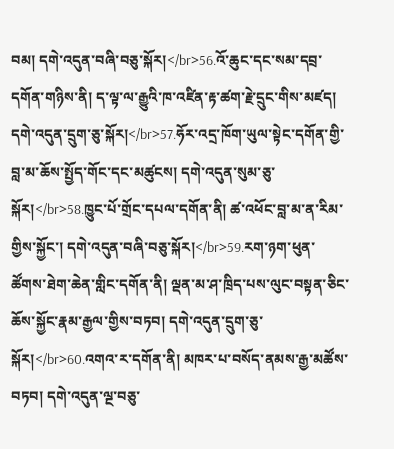བམ། དགེ་འདུན་བཞི་བཅུ་སྐོར།</br>56.འོ་ཆུང་དང་སམ་དབྲ་དགོན་གཉིས་ནི། ད་ལྟ་ལ་རྒྱུའི་ཁ་འཛིན་རྟ་ཚག་རྗེ་དྲུང་གིས་མཛད། དགེ་འདུན་དྲུག་ཅུ་སྐོར།</br>57.ཧོར་འདྲ་ཁོག་ཡུལ་སྟེང་དགོན་གྱི་བླ་མ་ཆོས་སྤྱོད་གོང་དང་མཚུངས། དགེ་འདུན་སུམ་ཅུ་སྐོར།</br>58.ཁྱུང་པོ་གྲོང་དཔལ་དགོན་ནི། ཚ་འཕོང་བླ་མ་ན་རིམ་གྱིས་སྐྱོང་། དགེ་འདུན་བཞི་བཅུ་སྐོར།</br>59.རག་ཉག་ཕུན་ཚོགས་ཐེག་ཆེན་གླིང་དགོན་ནི། ལྡན་མ་ཤ་ཁྲིད་པས་ལུང་བསྟན་ཅིང་ཆོས་སྐྱོང་རྣམ་རྒྱལ་གྱིས་བཏབ། དགེ་འདུན་དྲུག་ཅུ་སྐོར།</br>60.འགའ་ར་དགོན་ནི། མཁར་པ་བསོད་ནམས་རྒྱ་མཚོས་བཏབ། དགེ་འདུན་ལྔ་བཅུ་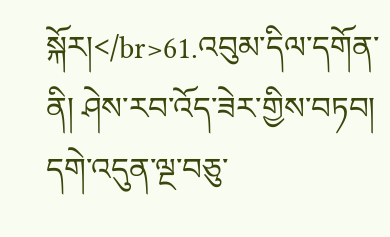སྐོར།</br>61.འབུམ་དིལ་དགོན་ནི། ཤེས་རབ་འོད་ཟེར་གྱིས་བཏབ། དགེ་འདུན་ལྔ་བཅུ་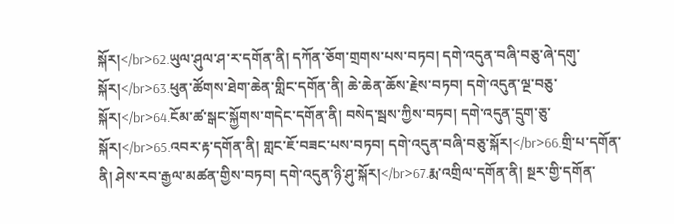སྐོར།</br>62.ཡུལ་ཤུལ་ཤ་ར་དགོན་ནི། དཀོན་ཅོག་གྲགས་པས་བཏབ། དགེ་འདུན་བཞི་བཅུ་ཞེ་དགུ་སྐོར།</br>63.ཕུན་ཚོགས་ཐེག་ཆེན་གླིང་དགོན་ནི། ཆེ་ཆེན་ཆོས་རྗེས་བཏབ། དགེ་འདུན་ལྔ་བཅུ་སྐོར།</br>64.ངོམ་ཚ་སྒང་སྐྱོགས་གདེང་དགོན་ནི། བསེད་སྦས་ཀྱིས་བཏབ། དགེ་འདུན་དྲུག་ཅུ་སྐོར།</br>65.འབར་རྟ་དགོན་ནི། གླང་ཇོ་བཟང་པས་བཏབ། དགེ་འདུན་བཞི་བཅུ་སྐོར།</br>66.གྲི་པ་དགོན་ནི། ཤེས་རབ་རྒྱལ་མཚན་གྱིས་བཏབ། དགེ་འདུན་ཉི་ཤུ་སྐོར།</br>67.རྨ་འགྲིལ་དགོན་ནི། སྔར་གྱི་དགོན་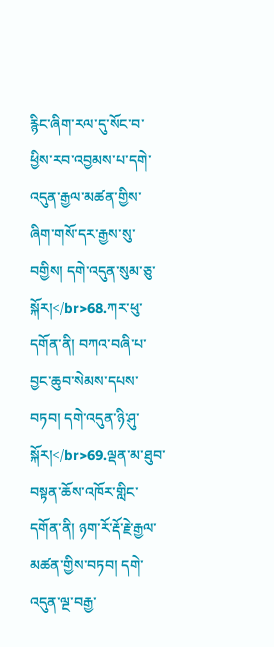རྙིང་ཞིག་རལ་དུ་སོང་བ་ཕྱིས་རབ་འབྱམས་པ་དགེ་འདུན་རྒྱལ་མཚན་གྱིས་ཞིག་གསོ་དར་རྒྱས་སུ་བགྱིས། དགེ་འདུན་སུམ་ཅུ་སྐོར།</br>68.ཀར་ཕུ་དགོན་ནི། བཀའ་བཞི་པ་བྱང་ཆུབ་སེམས་དཔས་བཏབ། དགེ་འདུན་ཉི་ཤུ་སྐོར།</br>69.ལྡན་མ་ཐུབ་བསྟན་ཆོས་འཁོར་གླིང་དགོན་ནི། ཉག་རོ་རྡོ་རྗེ་རྒྱལ་མཚན་གྱིས་བཏབ། དགེ་འདུན་ལྔ་བརྒྱ་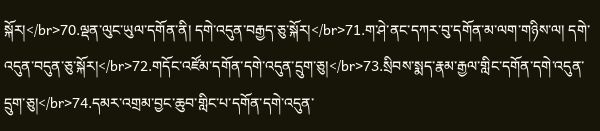སྐོར།</br>70.ལྡན་ལུང་ཡུལ་དགོན་ནི། དགེ་འདུན་བརྒྱད་ཅུ་སྐོར།</br>71.ག་ཤེ་ནང་དཀར་བུ་དགོན་མ་ལག་གཉིས་ལ། དགེ་འདུན་བདུན་ཅུ་སྐོར།</br>72.གདོང་འཛོམ་དགོན་དགེ་འདུན་དྲུག་ཅུ།</br>73.སྲིབས་སྨད་རྣམ་རྒྱལ་གླིང་དགོན་དགེ་འདུན་དྲུག་ཅུ།</br>74.དམར་འགྲམ་བྱང་ཆུབ་གླིང་པ་དགོན་དགེ་འདུན་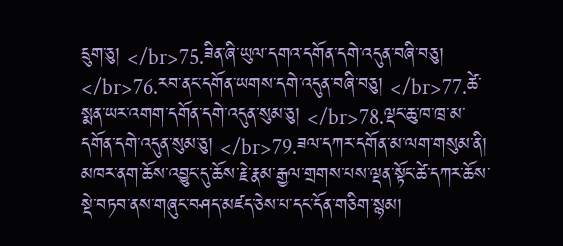དྲུག་ཅུ། </br>75.ཟིན་ཞི་ཡུལ་དགའ་དགོན་དགེ་འདུན་བཞི་བཅུ། </br>76.རབ་ནང་དགོན་ཡགས་དགེ་འདུན་བཞི་བཅུ། </br>77.ཚེ་སྨན་ཡར་འགག་དགོན་དགེ་འདུན་སུམ་ཅུ། </br>78.ལྡང་ཆུ་ཁ་ཁྲ་མ་དགོན་དགེ་འདུན་སུམ་ཅུ། </br>79.ཟལ་དཀར་དགོན་མ་ལག་གསུམ་ནི། མཁར་ནག་ཆོས་འབྱུང་དུ་ཆོས་རྗེ་རྣམ་རྒྱལ་གྲགས་པས་ལྡན་སྟོང་ཚེ་དཀར་ཆོས་སྡེ་བཏབ་ནས་གཞུང་བཤད་མཛད་ཅེས་པ་དང་དོན་གཅིག་སྙམ།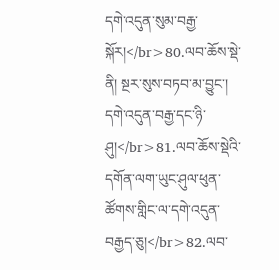དགེ་འདུན་སུམ་བརྒྱ་སྐོར།</br>80.ལབ་ཆོས་སྡེ་ནི། སྔར་སུས་བཏབ་མ་བྱུང་། དགེ་འདུན་བརྒྱ་དང་ཉི་ཤུ།</br>81.ལབ་ཆོས་སྡེའི་དགོན་ལག་ཡུང་ཤུལ་ཕུན་ཚོགས་གླིང་ལ་དགེ་འདུན་བརྒྱད་ཅུ།</br>82.ལབ་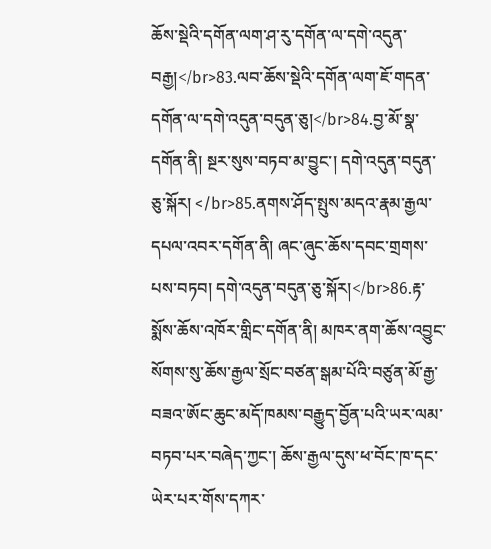ཆོས་སྡེའི་དགོན་ལག་ཤ་རུ་དགོན་ལ་དགེ་འདུན་བརྒྱ།</br>83.ལབ་ཆོས་སྡེའི་དགོན་ལག་ཇོ་གདན་དགོན་ལ་དགེ་འདུན་བདུན་ཅུ།</br>84.བྱ་མོ་སྣ་དགོན་ནི། སྔར་སུས་བཏབ་མ་བྱུང་། དགེ་འདུན་བདུན་ཅུ་སྐོར། </br>85.ནགས་ཤོད་སྤུས་མདའ་རྣམ་རྒྱལ་དཔལ་འབར་དགོན་ནི། ཞང་ཞུང་ཆོས་དབང་གྲགས་པས་བཏབ། དགེ་འདུན་བདུན་ཅུ་སྐོར།</br>86.རྟ་སྨོས་ཆོས་འཁོར་གླིང་དགོན་ནི། མཁར་ནག་ཆོས་འབྱུང་སོགས་སུ་ཆོས་རྒྱལ་སྲོང་བཙན་སྒམ་པོའི་བཙུན་མོ་རྒྱ་བཟའ་ཨོང་ཆུང་མདོ་ཁམས་བརྒྱུད་བྱོན་པའི་ཡར་ལམ་བཏབ་པར་བཞེད་ཀྱང་། ཆོས་རྒྱལ་དུས་ཕ་བོང་ཁ་དང་ཡེར་པར་གོས་དཀར་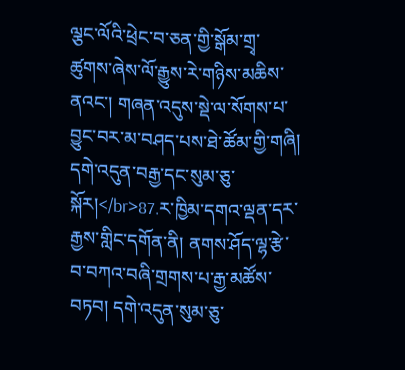ལྕང་ལོའི་ཕྲེང་བ་ཅན་གྱི་སྒོམ་གྲྭ་ཚུགས་ཞེས་ལོ་རྒྱུས་རེ་གཉིས་མཆིས་ནའང་། གཞན་འདུས་སྡེ་ལ་སོགས་པ་བྱུང་བར་མ་བཤད་པས་ཐེ་ཚོམ་གྱི་གཞི། དགེ་འདུན་བརྒྱ་དང་སུམ་ཅུ་སྐོར།</br>87.ར་ཁྱིམ་དགའ་ལྡན་དར་རྒྱས་གླིང་དགོན་ནི། ནགས་ཤོད་ལྷ་རྩེ་བ་བཀའ་བཞི་གྲགས་པ་རྒྱ་མཚོས་བཏབ། དགེ་འདུན་སུམ་ཅུ་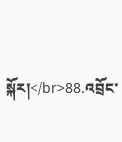སྐོར།</br>88.འབྲོང་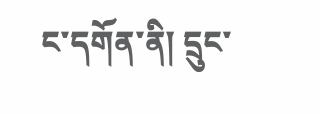ང་དགོན་ནི། དྲུང་